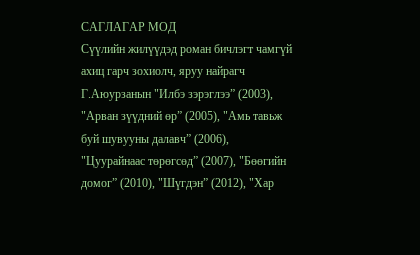САГЛАГАР МОД
Сүүлийн жилүүдэд роман бичлэгт чамгүй ахиц гарч зохиолч, яруу найрагч Г.Аюурзанын "Илбэ зэрэглээ” (2003), "Арван зүүдний өр” (2005), "Амь тавьж буй шувууны далавч” (2006), "Цуурайнаас төрөгсөд” (2007), "Бөөгийн домог” (2010), "Шүгдэн” (2012), "Хар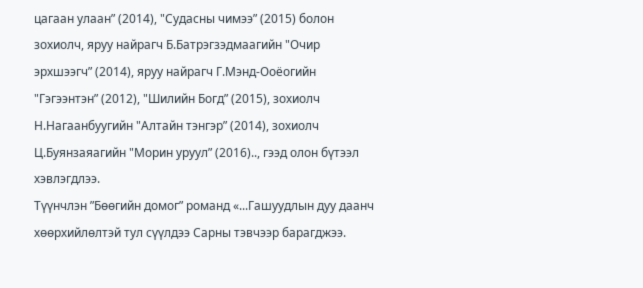цагаан улаан” (2014), "Судасны чимээ” (2015) болон зохиолч, яруу найрагч Б.Батрэгзэдмаагийн "Очир эрхшээгч” (2014), яруу найрагч Г.Мэнд-Ооёогийн "Гэгээнтэн” (2012), "Шилийн Богд” (2015), зохиолч Н.Нагаанбуугийн "Алтайн тэнгэр” (2014), зохиолч Ц.Буянзаяагийн "Морин уруул” (2016).., гээд олон бүтээл хэвлэгдлээ.
Түүнчлэн ”Бөөгийн домог” романд «...Гашуудлын дуу даанч хөөрхийлөлтэй тул сүүлдээ Сарны тэвчээр барагджээ.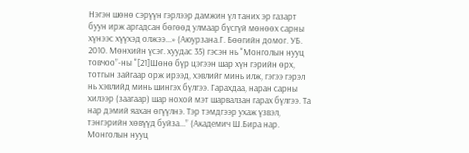Нэгэн шөнө сэрүүн гэрлээр дамжин үл таних эр газарт буун ирж аргадсан бөгөөд улмаар бүсгүй мөнөөх сарны хүнээс хүүхэд олжээ...» (Аюурзана.Г. Бөөгийн домог. УБ. 2010. Мөнхийн үсэг. хуудас 35) гэсэн нь "Монголын нууц товчоо”-ны "[21]Шөнө бүр цэгээн шар хүн гэрийн өрх, тотгын зайгаар орж ирээд, хэвлийг минь илж, гэгээ гэрэл нь хэвлийд минь шингэх бүлгээ. Гарахдаа, наран сарны хилээр (заагаар) шар нохой мэт шарвалзан гарах бүлгээ. Та нар дэмий яахан өгүүлнэ. Тэр тэмдгээр ухаж үзвэл, тэнгэрийн хөвүүд буйза...” (Академич Ш.Бира нар. Монголын нууц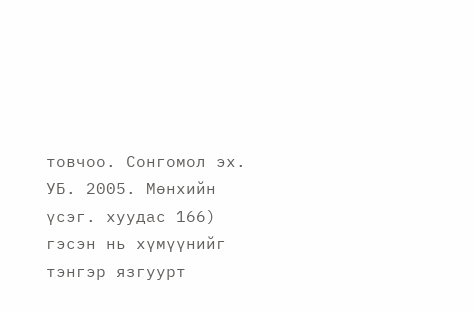товчоо. Сонгомол эх. УБ. 2005. Мөнхийн үсэг. хуудас 166) гэсэн нь хүмүүнийг тэнгэр язгуурт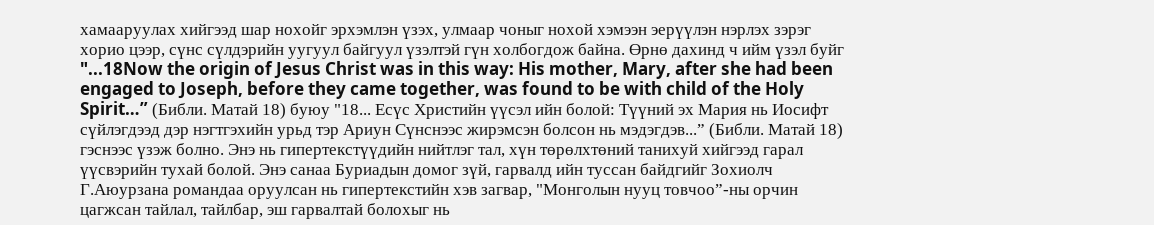хамааруулах хийгээд шар нохойг эрхэмлэн үзэх, улмаар чоныг нохой хэмээн эерүүлэн нэрлэх зэрэг хорио цээр, сүнс сүлдэрийн уугуул байгуул үзэлтэй гүн холбогдож байна. Өрнө дахинд ч ийм үзэл буйг "...18Now the origin of Jesus Christ was in this way: His mother, Mary, after she had been engaged to Joseph, before they came together, was found to be with child of the Holy Spirit…” (Библи. Матай 18) буюу "18... Есүс Христийн үүсэл ийн болой: Түүний эх Мария нь Иосифт сүйлэгдээд дэр нэгтгэхийн урьд тэр Ариун Сүнснээс жирэмсэн болсон нь мэдэгдэв...” (Библи. Матай 18) гэснээс үзэж болно. Энэ нь гипертекстүүдийн нийтлэг тал, хүн төрөлхтөний танихуй хийгээд гарал үүсвэрийн тухай болой. Энэ санаа Буриадын домог зүй, гарвалд ийн туссан байдгийг Зохиолч Г.Аюурзана романдаа оруулсан нь гипертекстийн хэв загвар, "Монголын нууц товчоо”-ны орчин цагжсан тайлал, тайлбар, эш гарвалтай болохыг нь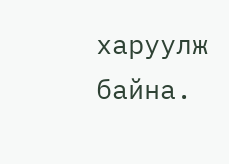харуулж байна.